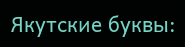Якутские буквы: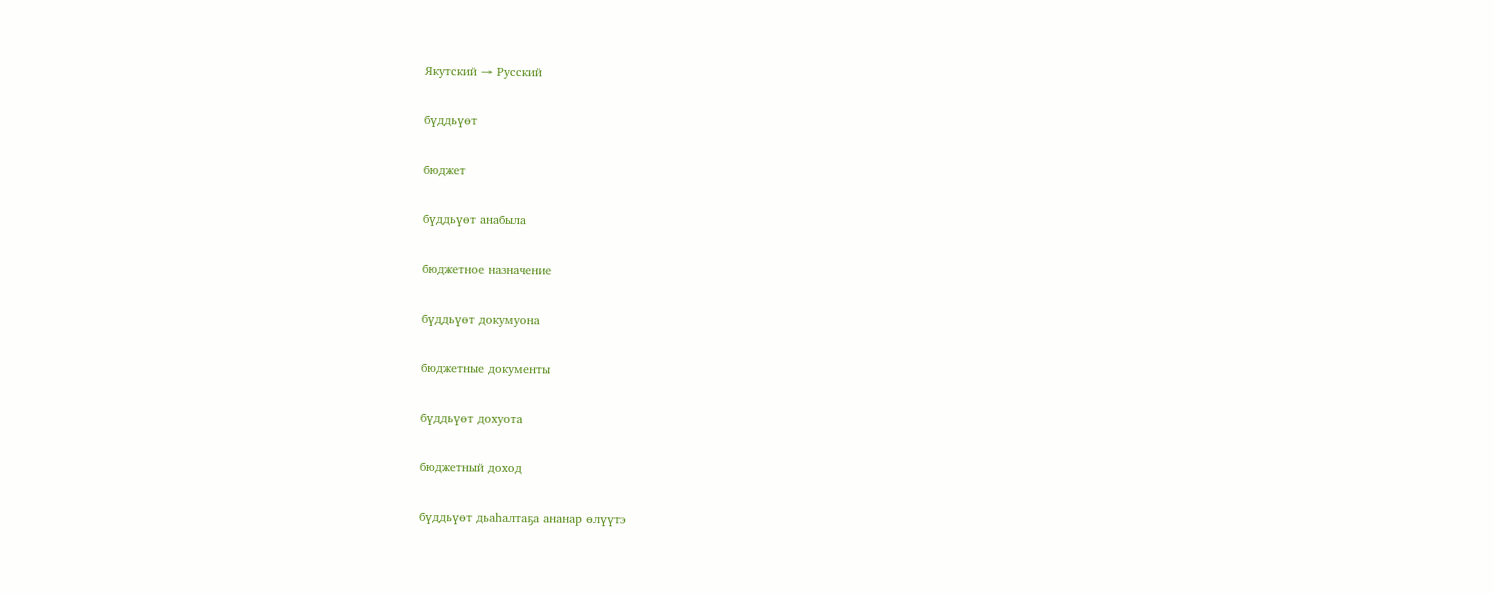Якутский → Русский

бүддьүөт

бюджет

бүддьүөт анабыла

бюджетное назначение

бүддьүөт докумуона

бюджетные документы

бүддьүөт дохуота

бюджетный доход

бүддьүөт дьаһалтаҕа ананар өлүүтэ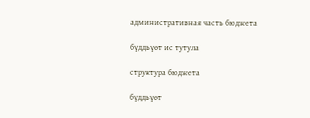административная часть бюджета

бүддьүөт ис тутула

структура бюджета

бүддьүөт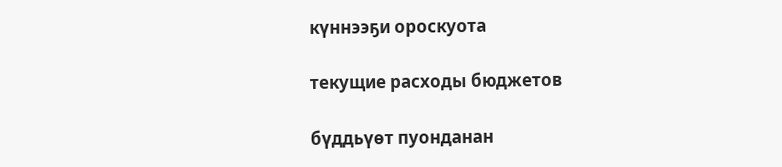күннээҕи ороскуота

текущие расходы бюджетов

бүддьүөт пуонданан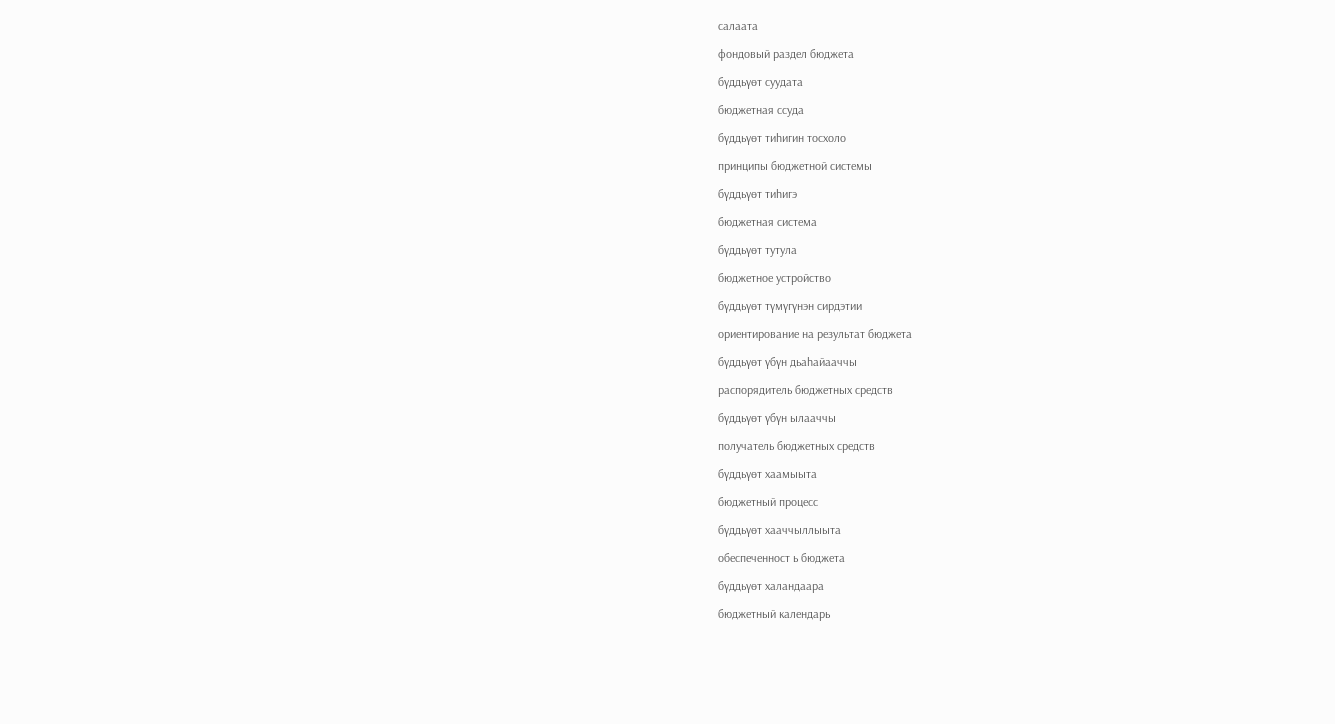салаата

фондовый раздел бюджета

бүддьүөт суудата

бюджетная ссуда

бүддьүөт тиһигин тосхоло

принципы бюджетной системы

бүддьүөт тиһигэ

бюджетная система

бүддьүөт тутула

бюджетное устройство

бүддьүөт түмүгүнэн сирдэтии

ориентирование на результат бюджета

бүддьүөт үбүн дьаһайааччы

распорядитель бюджетных средств

бүддьүөт үбүн ылааччы

получатель бюджетных средств

бүддьүөт хаамыыта

бюджетный процесс

бүддьүөт хааччыллыыта

обеспеченност ь бюджета

бүддьүөт халандаара

бюджетный календарь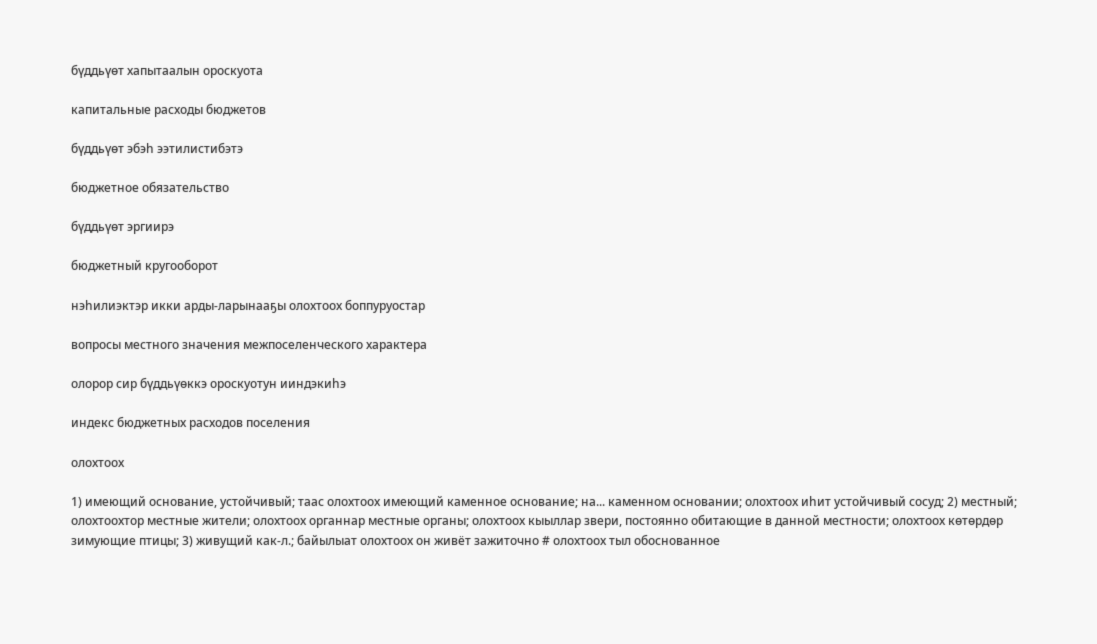бүддьүөт хапытаалын ороскуота

капитальные расходы бюджетов

бүддьүөт эбэһ ээтилистибэтэ

бюджетное обязательство

бүддьүөт эргиирэ

бюджетный кругооборот

нэһилиэктэр икки арды-ларынааҕы олохтоох боппуруостар

вопросы местного значения межпоселенческого характера

олорор сир бүддьүөккэ ороскуотун ииндэкиһэ

индекс бюджетных расходов поселения

олохтоох

1) имеющий основание, устойчивый; таас олохтоох имеющий каменное основание; на... каменном основании; олохтоох иһит устойчивый сосуд; 2) местный; олохтоохтор местные жители; олохтоох органнар местные органы; олохтоох кыыллар звери, постоянно обитающие в данной местности; олохтоох көтөрдөр зимующие птицы; 3) живущий как-л.; байылыат олохтоох он живёт зажиточно # олохтоох тыл обоснованное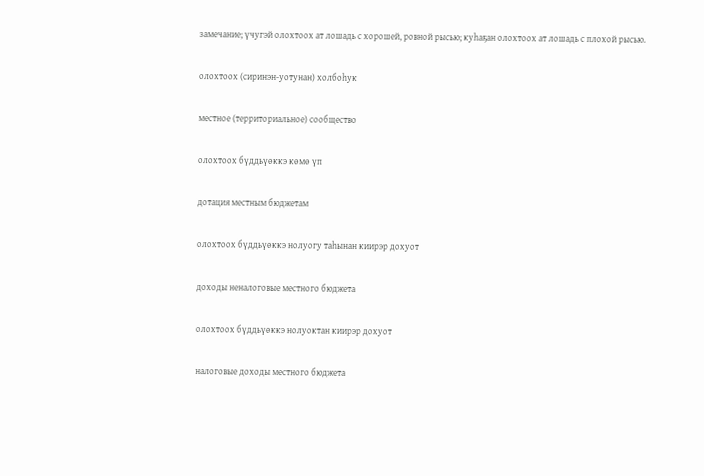замечание; үчугэй олохтоох ат лошадь с хорошей, ровной рысью; куһаҕан олохтоох ат лошадь с плохой рысью.

олохтоох (сиринэн-уотунан) холбоһук

местное (территориальное) сообщество

олохтоох бүддьүөккэ көмө үп

дотация местным бюджетам

олохтоох бүддьүөккэ нолуогу таһынан киирэр дохуот

доходы неналоговые местного бюджета

олохтоох бүддьүөккэ нолуоктан киирэр дохуот

налоговые доходы местного бюджета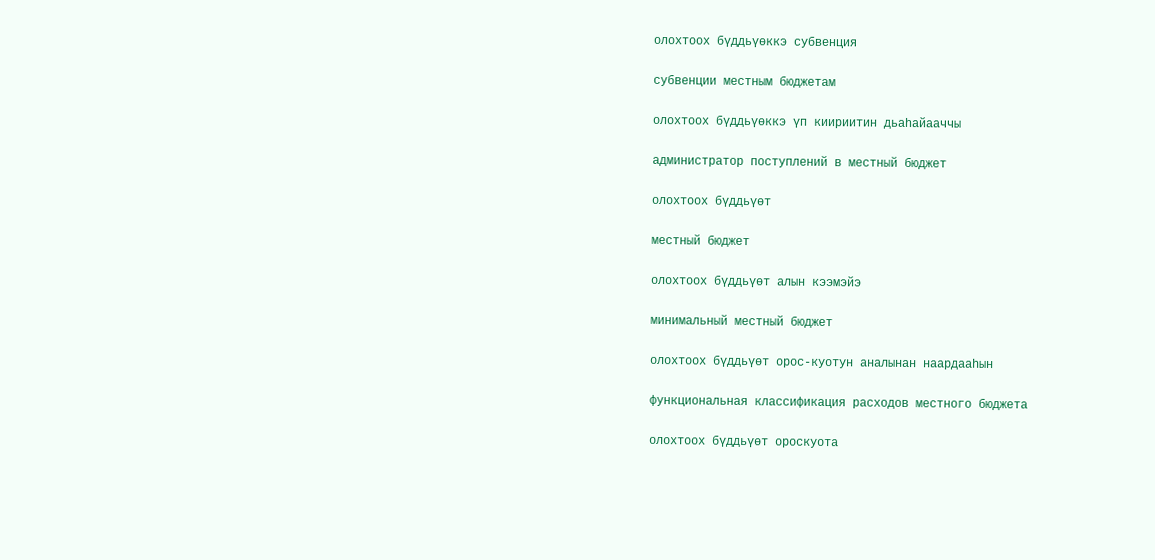олохтоох бүддьүөккэ субвенция

субвенции местным бюджетам

олохтоох бүддьүөккэ үп киириитин дьаһайааччы

администратор поступлений в местный бюджет

олохтоох бүддьүөт

местный бюджет

олохтоох бүддьүөт алын кээмэйэ

минимальный местный бюджет

олохтоох бүддьүөт орос-куотун аналынан наардааһын

функциональная классификация расходов местного бюджета

олохтоох бүддьүөт ороскуота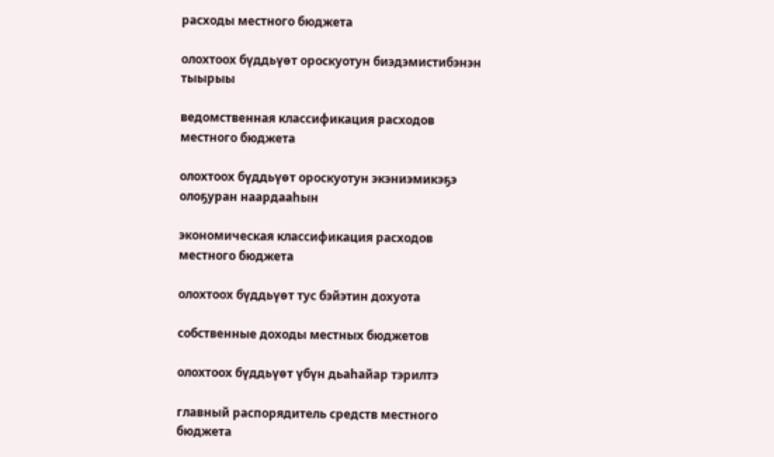расходы местного бюджета

олохтоох бүддьүөт ороскуотун биэдэмистибэнэн тыырыы

ведомственная классификация расходов местного бюджета

олохтоох бүддьүөт ороскуотун экэниэмикэҕэ олоҕуран наардааһын

экономическая классификация расходов местного бюджета

олохтоох бүддьүөт тус бэйэтин дохуота

собственные доходы местных бюджетов

олохтоох бүддьүөт үбүн дьаһайар тэрилтэ

главный распорядитель средств местного бюджета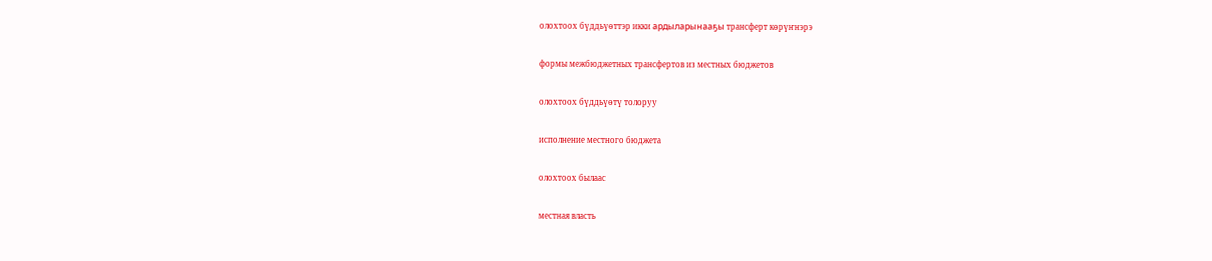олохтоох бүддьүөттэр икки ардыларынааҕы трансферт көрүҥнэрэ

формы межбюджетных трансфертов из местных бюджетов

олохтоох бүддьүөтү толоруу

исполнение местного бюджета

олохтоох былаас

местная власть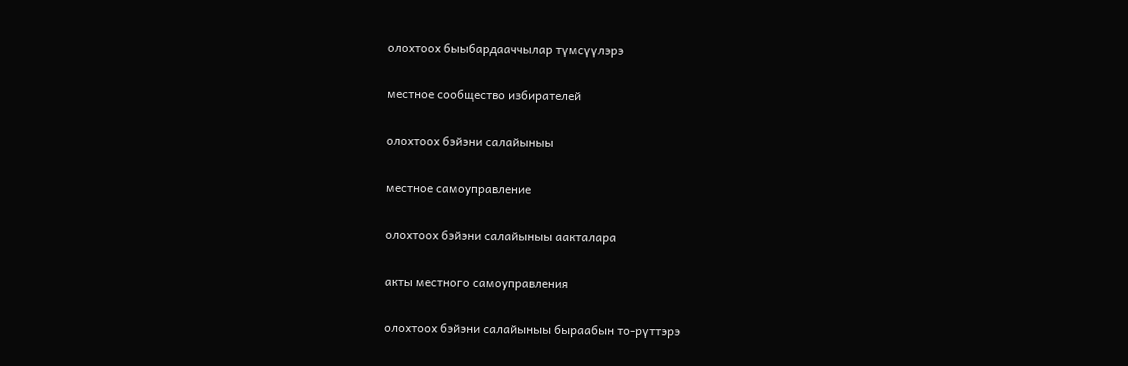олохтоох быыбардааччылар түмсүүлэрэ

местное сообщество избирателей

олохтоох бэйэни салайыныы

местное самоуправление

олохтоох бэйэни салайыныы аакталара

акты местного самоуправления

олохтоох бэйэни салайыныы быраабын то-рүттэрэ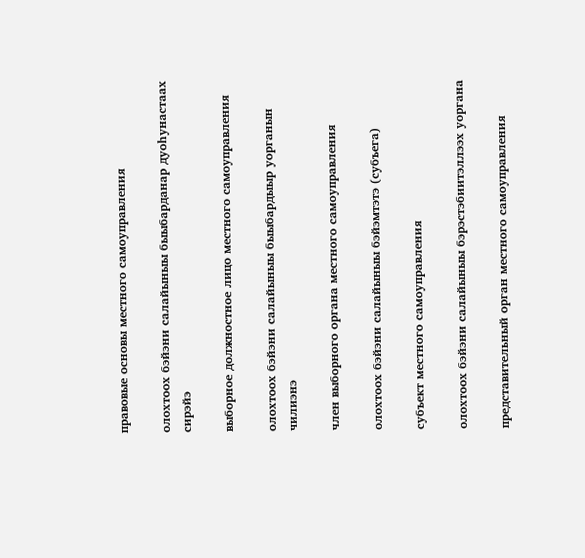правовые основы местного самоуправления

олохтоох бэйэни салайыныы быыбарданар дуоһунастаах сирэйэ

выборное должностное лицо местного самоуправления

олохтоох бэйэни салайыныы быыбардыыр уорганын чилиэнэ

член выборного органа местного самоуправления

олохтоох бэйэни салайыныы бэйэмтэтэ (субъега)

субъект местного самоуправления

олохтоох бэйэни салайыныы бэрэстэбиитэллээх уоргана

представительный орган местного самоуправления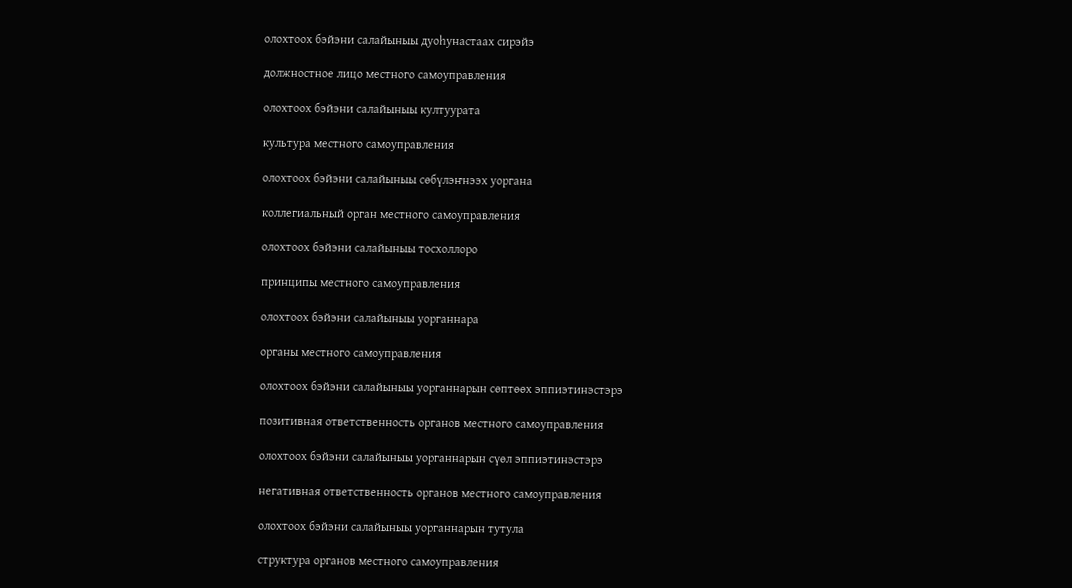олохтоох бэйэни салайыныы дуоһунастаах сирэйэ

должностное лицо местного самоуправления

олохтоох бэйэни салайыныы култуурата

культура местного самоуправления

олохтоох бэйэни салайыныы сөбүлэҥнээх уоргана

коллегиальный орган местного самоуправления

олохтоох бэйэни салайыныы тосхоллоро

принципы местного самоуправления

олохтоох бэйэни салайыныы уорганнара

органы местного самоуправления

олохтоох бэйэни салайыныы уорганнарын сөптөөх эппиэтинэстэрэ

позитивная ответственность органов местного самоуправления

олохтоох бэйэни салайыныы уорганнарын сүөл эппиэтинэстэрэ

негативная ответственность органов местного самоуправления

олохтоох бэйэни салайыныы уорганнарын тутула

структура органов местного самоуправления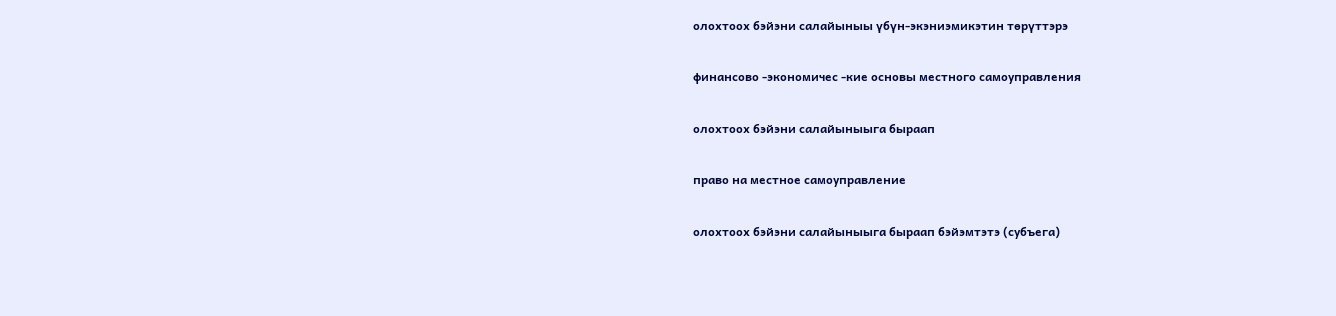олохтоох бэйэни салайыныы үбүн-экэниэмикэтин төрүттэрэ

финансово -экономичес -кие основы местного самоуправления

олохтоох бэйэни салайыныыга быраап

право на местное самоуправление

олохтоох бэйэни салайыныыга быраап бэйэмтэтэ (субъега)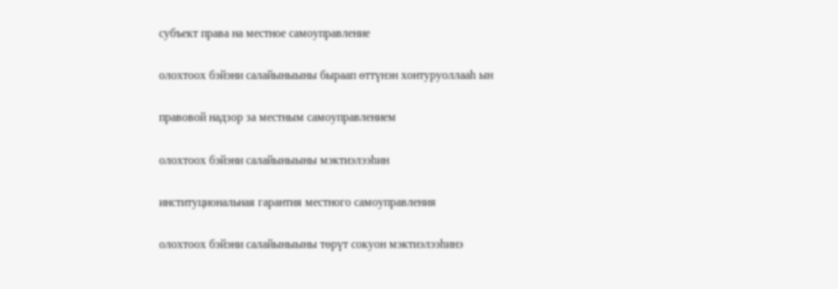субъект права на местное самоуправление

олохтоох бэйэни салайыныыны быраап өттүнэн хонтуруоллааһ ын

правовой надзор за местным самоуправлением

олохтоох бэйэни салайыныыны мэктиэлээһин

институциональная гарантия местного самоуправления

олохтоох бэйэни салайыныыны төрүт сокуон мэктиэлээһинэ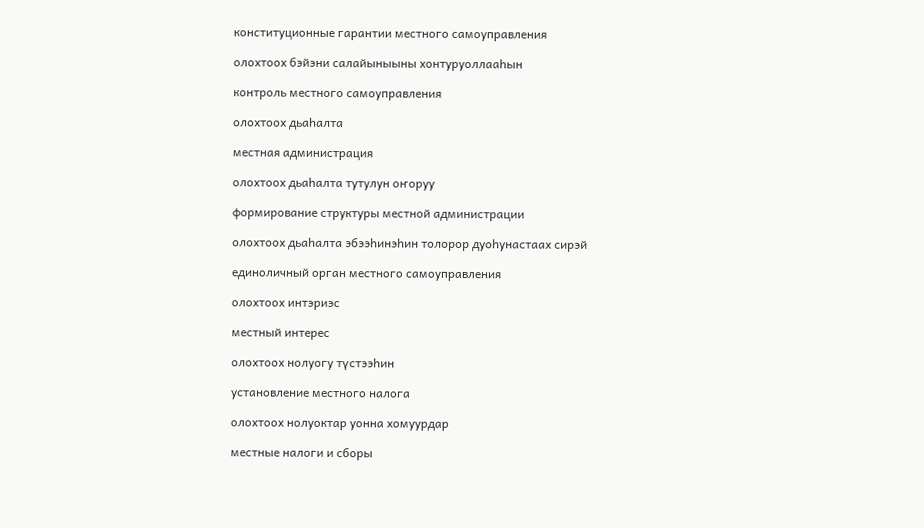конституционные гарантии местного самоуправления

олохтоох бэйэни салайыныыны хонтуруоллааһын

контроль местного самоуправления

олохтоох дьаһалта

местная администрация

олохтоох дьаһалта тутулун оҥоруу

формирование структуры местной администрации

олохтоох дьаһалта эбээһинэһин толорор дуоһунастаах сирэй

единоличный орган местного самоуправления

олохтоох интэриэс

местный интерес

олохтоох нолуогу түстээһин

установление местного налога

олохтоох нолуоктар уонна хомуурдар

местные налоги и сборы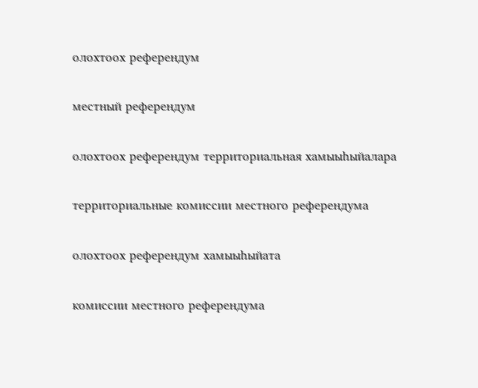олохтоох референдум

местный референдум

олохтоох референдум территориальная хамыыһыйалара

территориальные комиссии местного референдума

олохтоох референдум хамыыһыйата

комиссии местного референдума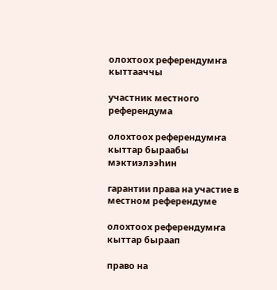олохтоох референдумҥа кыттааччы

участник местного референдума

олохтоох референдумҥа кыттар быраабы мэктиэлээһин

гарантии права на участие в местном референдуме

олохтоох референдумҥа кыттар быраап

право на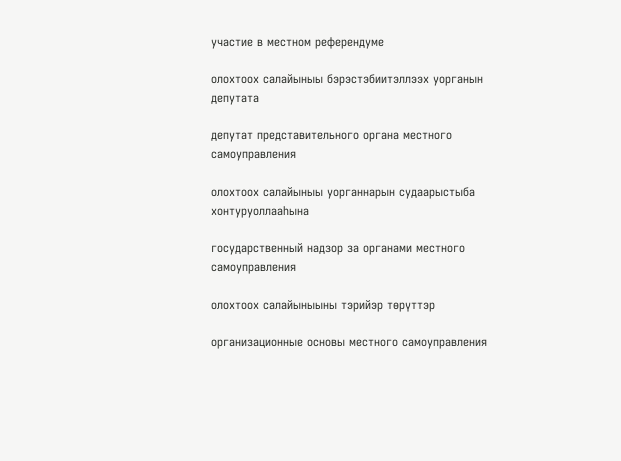участие в местном референдуме

олохтоох салайыныы бэрэстэбиитэллээх уорганын депутата

депутат представительного органа местного самоуправления

олохтоох салайыныы уорганнарын судаарыстыба хонтуруоллааһына

государственный надзор за органами местного самоуправления

олохтоох салайыныыны тэрийэр төрүттэр

организационные основы местного самоуправления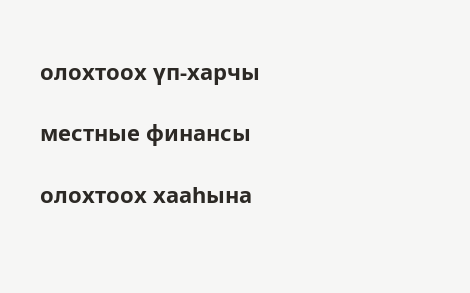олохтоох үп-харчы

местные финансы

олохтоох хааһына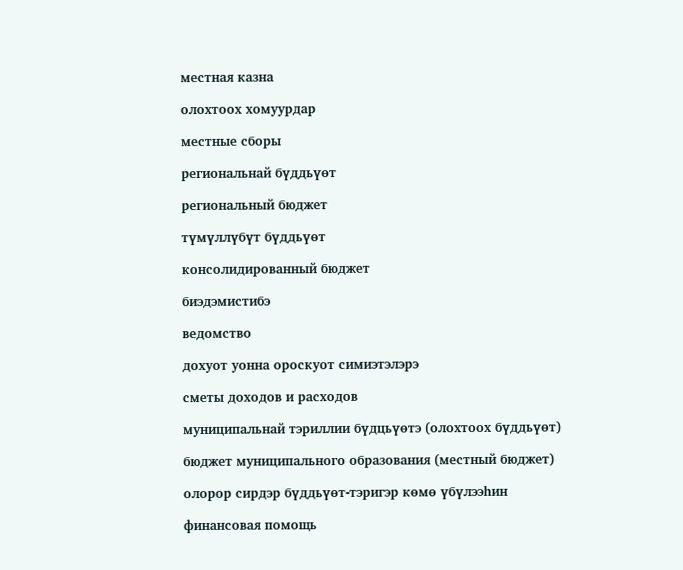местная казна

олохтоох хомуурдар

местные сборы

региональнай бүддьүөт

региональный бюджет

түмүллүбүт бүддьүөт

консолидированный бюджет

биэдэмистибэ

ведомство

дохуот уонна ороскуот симиэтэлэрэ

сметы доходов и расходов

муниципальнай тэриллии бүдцьүөтэ (олохтоох бүддьүөт)

бюджет муниципального образования (местный бюджет)

олорор сирдэр бүддьүөт-тэригэр көмө үбүлээһин

финансовая помощь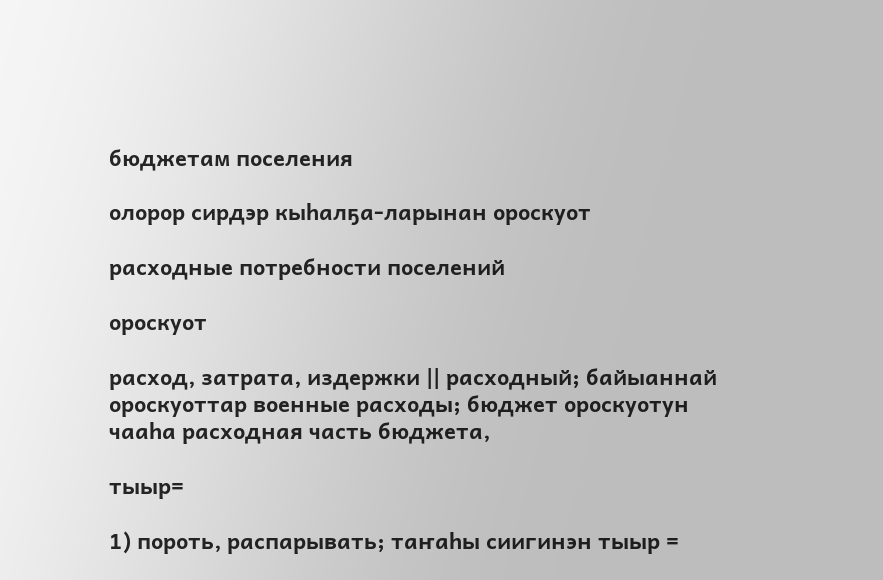бюджетам поселения

олорор сирдэр кыһалҕа-ларынан ороскуот

расходные потребности поселений

ороскуот

расход, затрата, издержки || расходный; байыаннай ороскуоттар военные расходы; бюджет ороскуотун чааһа расходная часть бюджета,

тыыр=

1) пороть, распарывать; таҥаһы сиигинэн тыыр =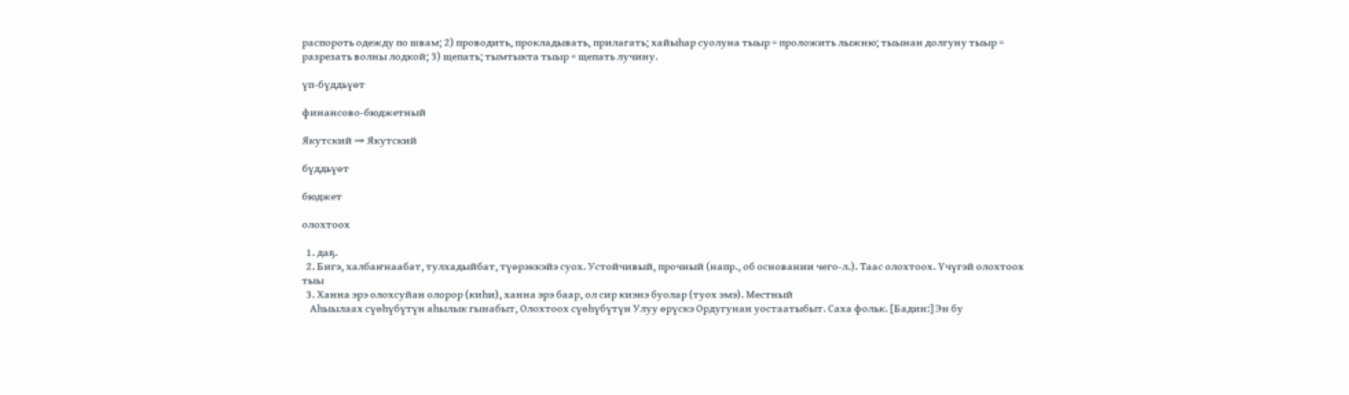распороть одежду по швам; 2) проводить, прокладывать, прилагать; хайыһар суолуна тыыр = проложить лыжню; тыынан долгуну тыыр = разрезать волны лодкой; 3) щепать; тымтыкта тыыр = щепать лучину.

үп-бүддьүөт

финансово-бюджетный

Якутский → Якутский

бүддьүөт

бюджет

олохтоох

  1. даҕ.
  2. Бигэ, халбаҥнаабат, тулхадыйбат, түөрэккэйэ суох. Устойчивый, прочный (напр., об основании чего-л.). Таас олохтоох. Үчүгэй олохтоох тыы
  3. Ханна эрэ олохсуйан олорор (киһи), ханна эрэ баар, ол сир киэнэ буолар (туох эмэ). Местный
    Аһыылаах сүөһүбүтүн аһылык гынабыт, Олохтоох сүөһүбүтүн Улуу өрүскэ Ордугунан уостаатыбыт. Саха фольк. [Бадин:] Эн бу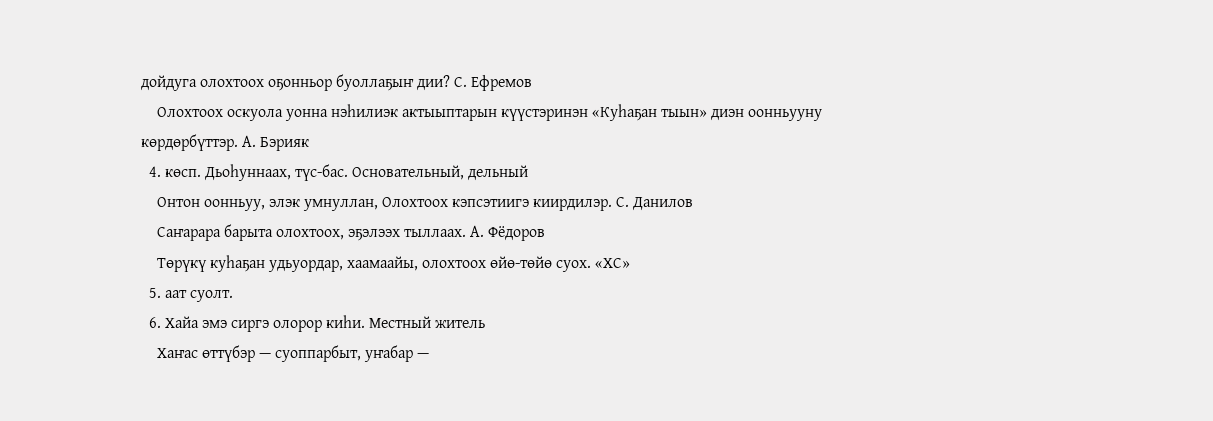дойдуга олохтоох оҕонньор буоллаҕыҥ дии? С. Ефремов
    Олохтоох оскуола уонна нэһилиэк актыыптарын күүстэринэн «Куһаҕан тыын» диэн оонньууну көрдөрбүттэр. А. Бэрияк
  4. көсп. Дьоһуннаах, түс-бас. Основательный, дельный
    Онтон оонньуу, элэк умнуллан, Олохтоох кэпсэтиигэ киирдилэр. С. Данилов
    Саҥарара барыта олохтоох, эҕэлээх тыллаах. А. Фёдоров
    Төрүкү куһаҕан удьуордар, хаамаайы, олохтоох өйө-төйө суох. «ХС»
  5. аат суолт.
  6. Хайа эмэ сиргэ олорор киһи. Местный житель
    Хаҥас өттүбэр — суоппарбыт, уҥабар —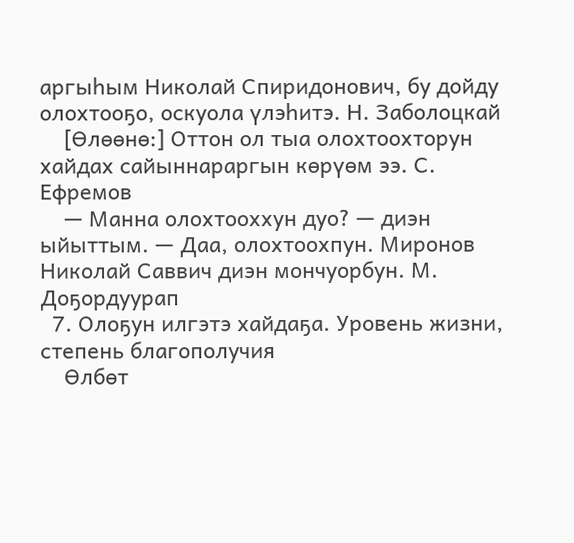аргыһым Николай Спиридонович, бу дойду олохтооҕо, оскуола үлэһитэ. Н. Заболоцкай
    [Өлөөнө:] Оттон ол тыа олохтоохторун хайдах сайыннараргын көрүөм ээ. С. Ефремов
    — Манна олохтооххун дуо? — диэн ыйыттым. — Даа, олохтоохпун. Миронов Николай Саввич диэн мончуорбун. М. Доҕордуурап
  7. Олоҕун илгэтэ хайдаҕа. Уровень жизни, степень благополучия
    Өлбөт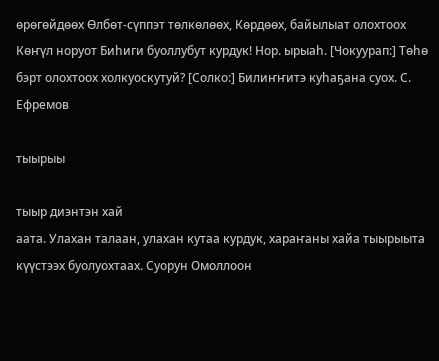өрөгөйдөөх Өлбөт-сүппэт төлкөлөөх, Көрдөөх, байылыат олохтоох Көҥүл норуот Биһиги буоллубут курдук! Нор. ырыаһ. [Чокуурап:] Төһө бэрт олохтоох холкуоскутуй? [Солко:] Билиҥҥитэ куһаҕана суох. С. Ефремов

тыырыы

тыыр диэнтэн хай
аата. Улахан талаан, улахан кутаа курдук, хараҥаны хайа тыырыыта күүстээх буолуохтаах. Суорун Омоллоон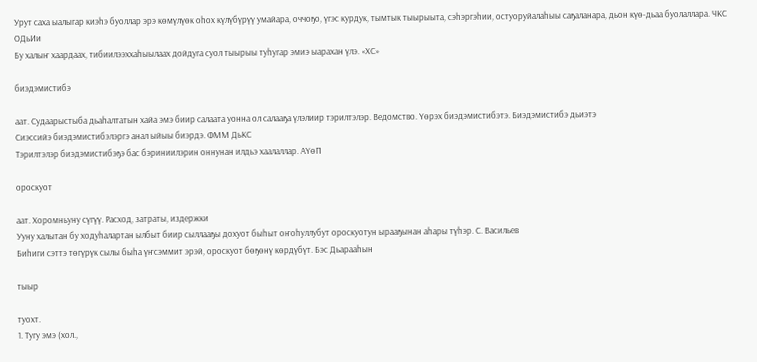Урут саха ыалыгар киэһэ буоллар эрэ көмүлүөк оһох күлүбүрүү умайара, оччоҕо, үгэс курдук, тымтык тыырыыта, сэһэргэһии, остуоруйалаһыы саҕаланара, дьон күө-дьаа буолаллара. ЧКС ОДьИи
Бу халыҥ хаардаах, тибиилээххаһыылаах дойдуга суол тыырыы туһугар эмиэ ыарахан үлэ. «ХС»

биэдэмистибэ

аат. Судаарыстыба дьаһалтатын хайа эмэ биир салаата уонна ол салааҕа үлэлиир тэрилтэлэр. Ведомство. Үөрэх биэдэмистибэтэ. Биэдэмистибэ дьиэтэ
Сиэссийэ биэдэмистибэлэргэ анал ыйыы биэрдэ. ФММ ДьКС
Тэрилтэлэр биэдэмистибэҕэ бас бэриниилэрин оннунан илдьэ хаалаллар. АҮөП

ороскуот

аат. Хоромньуну сүгүү. Расход, затраты, издержки
Ууну халытан бу ходуһалартан ылбыт биир сыллааҕы дохуот быһыт оҥоһуллубут ороскуотун ырааҕынан аһары түһэр. С. Васильев
Биһиги сэттэ төгүрүк сылы быһа үҥсэммит эрэй, ороскуот бөҕөнү көрдүбүт. Бэс Дьарааһын

тыыр

туохт.
1. Тугу эмэ (хол.,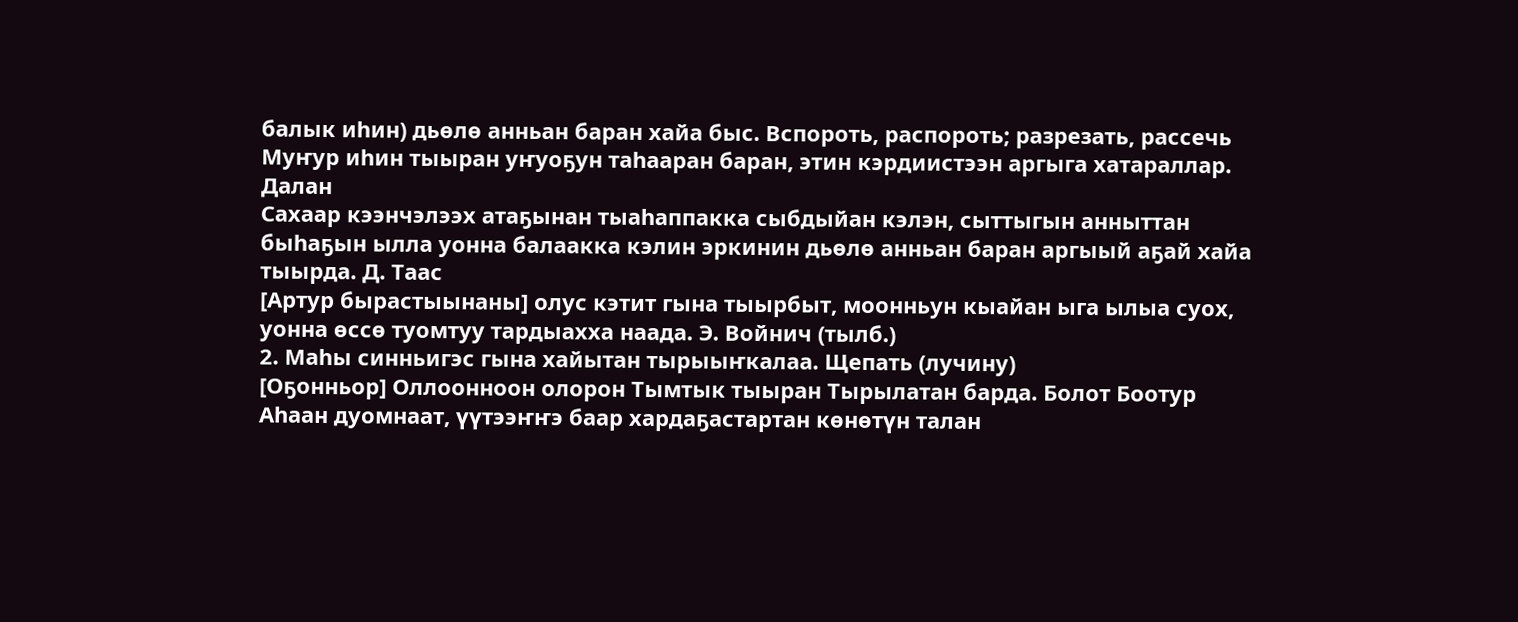балык иһин) дьөлө анньан баран хайа быс. Вспороть, распороть; разрезать, рассечь
Муҥур иһин тыыран уҥуоҕун таһааран баран, этин кэрдиистээн аргыга хатараллар. Далан
Сахаар кээнчэлээх атаҕынан тыаһаппакка сыбдыйан кэлэн, сыттыгын анныттан быһаҕын ылла уонна балаакка кэлин эркинин дьөлө анньан баран аргыый аҕай хайа тыырда. Д. Таас
[Артур бырастыынаны] олус кэтит гына тыырбыт, моонньун кыайан ыга ылыа суох, уонна өссө туомтуу тардыахха наада. Э. Войнич (тылб.)
2. Маһы синньигэс гына хайытан тырыыҥкалаа. Щепать (лучину)
[Оҕонньор] Оллоонноон олорон Тымтык тыыран Тырылатан барда. Болот Боотур
Аһаан дуомнаат, үүтээҥҥэ баар хардаҕастартан көнөтүн талан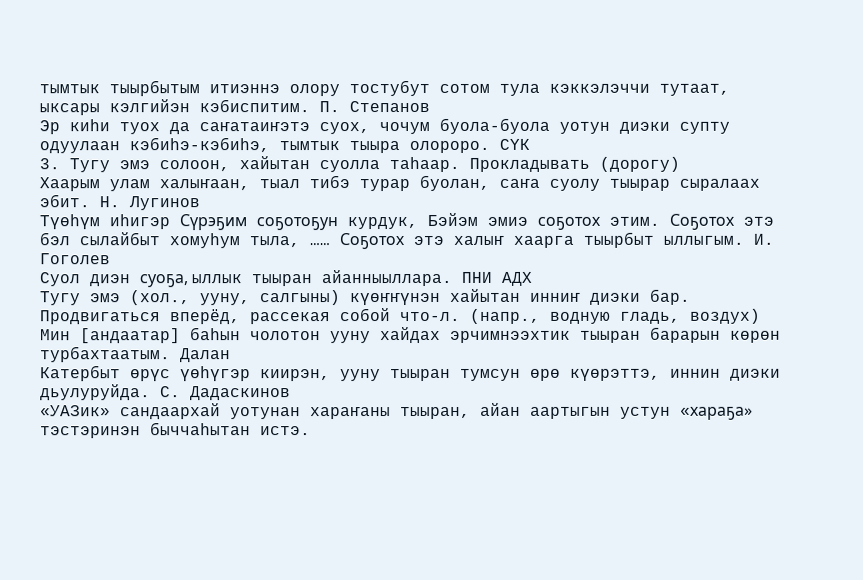тымтык тыырбытым итиэннэ олору тостубут сотом тула кэккэлэччи тутаат, ыксары кэлгийэн кэбиспитим. П. Степанов
Эр киһи туох да саҥатаиҥэтэ суох, чочум буола-буола уотун диэки супту одуулаан кэбиһэ-кэбиһэ, тымтык тыыра олороро. СҮК
3. Тугу эмэ солоон, хайытан суолла таһаар. Прокладывать (дорогу)
Хаарым улам халыҥаан, тыал тибэ турар буолан, саҥа суолу тыырар сыралаах эбит. Н. Лугинов
Түөһүм иһигэр Сүрэҕим соҕотоҕун курдук, Бэйэм эмиэ соҕотох этим. Соҕотох этэ бэл сылайбыт хомуһум тыла, …… Соҕотох этэ халыҥ хаарга тыырбыт ыллыгым. И. Гоголев
Суол диэн суоҕа, ыллык тыыран айанныыллара. ПНИ АДХ
Тугу эмэ (хол., ууну, салгыны) күөҥҥүнэн хайытан инниҥ диэки бар. Продвигаться вперёд, рассекая собой что-л. (напр., водную гладь, воздух)
Мин [андаатар] баһын чолотон ууну хайдах эрчимнээхтик тыыран барарын көрөн турбахтаатым. Далан
Катербыт өрүс үөһүгэр киирэн, ууну тыыран тумсун өрө күөрэттэ, иннин диэки дьулуруйда. С. Дадаскинов
«УАЗик» сандаархай уотунан хараҥаны тыыран, айан аартыгын устун «хараҕа» тэстэринэн быччаһытан истэ.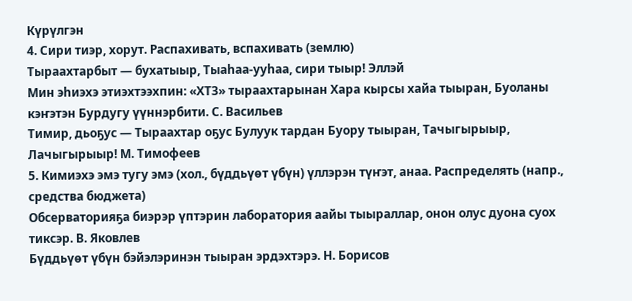Күрүлгэн
4. Сири тиэр, хорут. Распахивать, вспахивать (землю)
Тыраахтарбыт — бухатыыр, Тыаһаа-ууһаа, сири тыыр! Эллэй
Мин эһиэхэ этиэхтээхпин: «ХТЗ» тыраахтарынан Хара кырсы хайа тыыран, Буоланы кэҥэтэн Бурдугу үүннэрбити. С. Васильев
Тимир, дьоҕус — Тыраахтар оҕус Булуук тардан Буору тыыран, Тачыгырыыр, Лачыгырыыр! М. Тимофеев
5. Кимиэхэ эмэ тугу эмэ (хол., бүддьүөт үбүн) үллэрэн түҥэт, анаа. Распределять (напр., средства бюджета)
Обсерваторияҕа биэрэр үптэрин лаборатория аайы тыыраллар, онон олус дуона суох тиксэр. В. Яковлев
Бүддьүөт үбүн бэйэлэринэн тыыран эрдэхтэрэ. Н. Борисов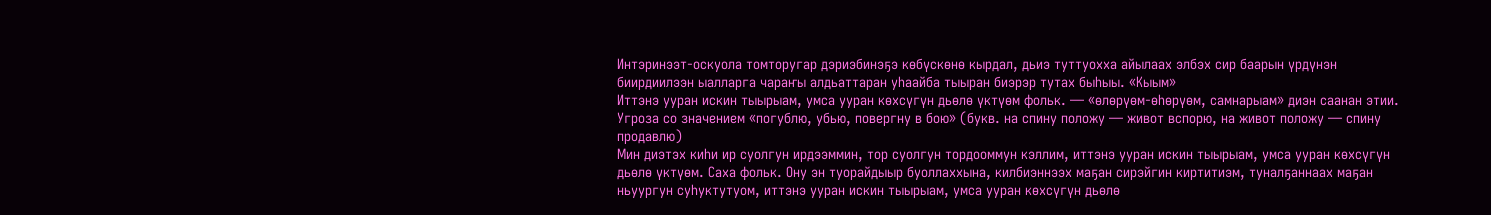Интэринээт-оскуола томторугар дэриэбинэҕэ көбүскөнө кырдал, дьиэ туттуохха айылаах элбэх сир баарын үрдүнэн биирдиилээн ыалларга чараҥы алдьаттаран уһаайба тыыран биэрэр тутах быһыы. «Кыым»
Иттэнэ ууран искин тыырыам, умса ууран көхсүгүн дьөлө үктүөм фольк. — «өлөрүөм-өһөрүөм, самнарыам» диэн саанан этии. Угроза со значением «погублю, убью, повергну в бою» (букв. на спину положу — живот вспорю, на живот положу — спину продавлю)
Мин диэтэх киһи ир суолгун ирдээммин, тор суолгун тордооммун кэллим, иттэнэ ууран искин тыырыам, умса ууран көхсүгүн дьөлө үктүөм. Саха фольк. Ону эн туорайдыыр буоллаххына, килбиэннээх маҕан сирэйгин киртитиэм, туналҕаннаах маҕан ньуургун суһуктутуом, иттэнэ ууран искин тыырыам, умса ууран көхсүгүн дьөлө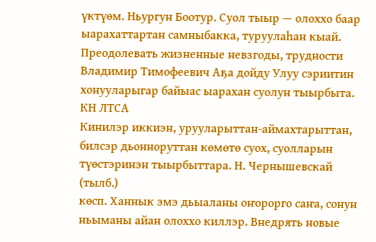үктүөм. Ньургун Боотур. Суол тыыр — олоххо баар ыарахаттартан самныбакка, туруулаһан кыай. Преодолевать жизненные невзгоды, трудности
Владимир Тимофеевич Аҕа дойду Улуу сэриитин хонууларыгар байыас ыарахан суолун тыырбыта. КН ЛТСА
Кинилэр иккиэн, урууларыттан-аймахтарыттан, билсэр дьонноруттан көмөтө суох, суолларын түөстэринэн тыырбыттара. Н. Чернышевскай (тылб.)
көсп. Ханнык эмэ дьыаланы оҥорорго саҥа, сонун ньыманы айан олоххо киллэр. Внедрять новые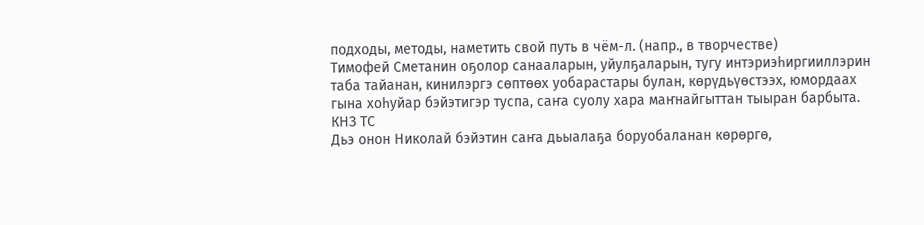подходы, методы, наметить свой путь в чём-л. (напр., в творчестве)
Тимофей Сметанин оҕолор санааларын, уйулҕаларын, тугу интэриэһиргииллэрин таба тайанан, кинилэргэ сөптөөх уобарастары булан, көрүдьүөстээх, юмордаах гына хоһуйар бэйэтигэр туспа, саҥа суолу хара маҥнайгыттан тыыран барбыта. КНЗ ТС
Дьэ онон Николай бэйэтин саҥа дьыалаҕа боруобаланан көрөргө,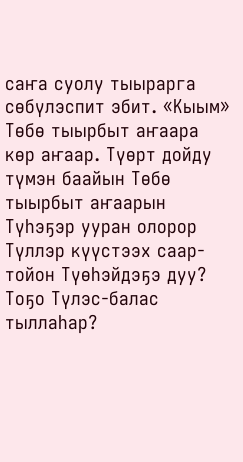саҥа суолу тыырарга сөбүлэспит эбит. «Кыым»
Төбө тыырбыт аҥаара көр аҥаар. Түөрт дойду түмэн баайын Төбө тыырбыт аҥаарын Түһэҕэр ууран олорор Түллэр күүстээх саар-тойон Түөһэйдэҕэ дуу? Тоҕо Түлэс-балас тыллаһар?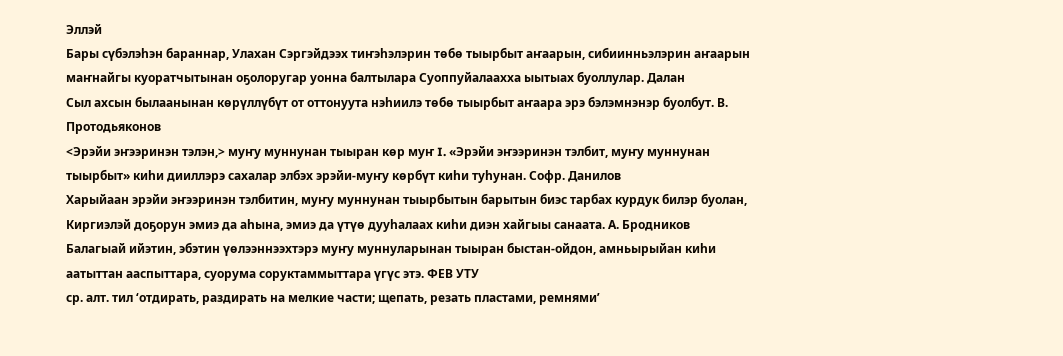Эллэй
Бары сүбэлэһэн бараннар, Улахан Сэргэйдээх тиҥэһэлэрин төбө тыырбыт аҥаарын, сибиинньэлэрин аҥаарын маҥнайгы куоратчытынан оҕолоругар уонна балтылара Суоппуйалаахха ыытыах буоллулар. Далан
Сыл ахсын былаанынан көрүллүбүт от оттонуута нэһиилэ төбө тыырбыт аҥаара эрэ бэлэмнэнэр буолбут. В. Протодьяконов
<Эрэйи эҥээринэн тэлэн,> муҥу муннунан тыыран көр муҥ I. «Эрэйи эҥээринэн тэлбит, муҥу муннунан тыырбыт» киһи дииллэрэ сахалар элбэх эрэйи-муҥу көрбүт киһи туһунан. Софр. Данилов
Харыйаан эрэйи эҥээринэн тэлбитин, муҥу муннунан тыырбытын барытын биэс тарбах курдук билэр буолан, Киргиэлэй доҕорун эмиэ да аһына, эмиэ да үтүө дууһалаах киһи диэн хайгыы санаата. А. Бродников
Балагыай ийэтин, эбэтин үөлээннээхтэрэ муҥу муннуларынан тыыран быстан-ойдон, амньырыйан киһи аатыттан ааспыттара, суорума соруктаммыттара үгүс этэ. ФЕВ УТУ
ср. алт. тил ‘отдирать, раздирать на мелкие части; щепать, резать пластами, ремнями’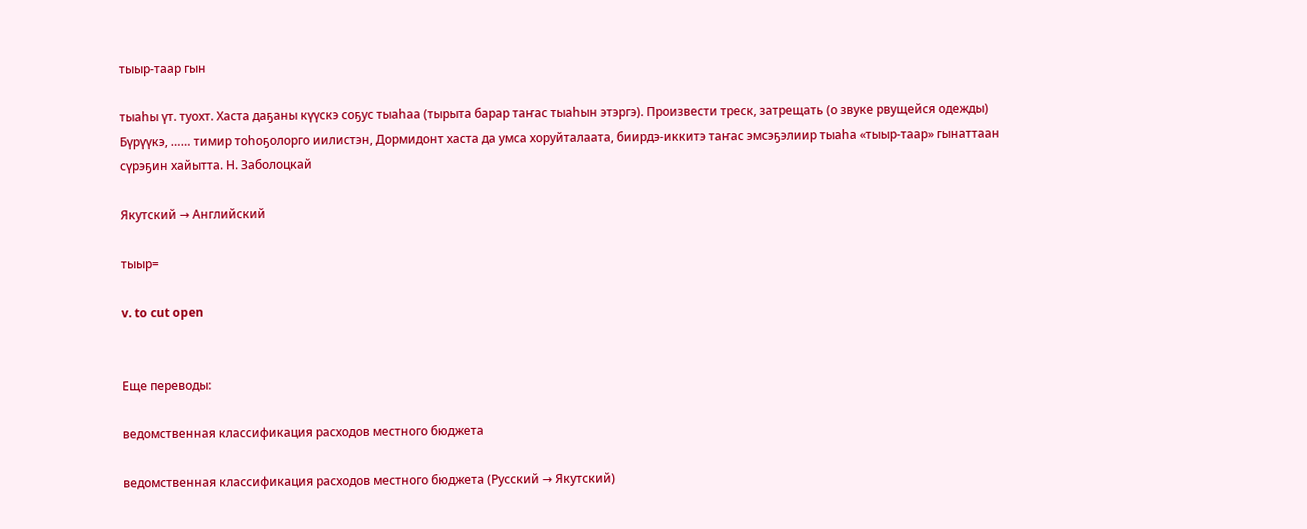тыыр-таар гын

тыаһы үт. туохт. Хаста даҕаны күүскэ соҕус тыаһаа (тырыта барар таҥас тыаһын этэргэ). Произвести треск, затрещать (о звуке рвущейся одежды)
Бүрүүкэ, …… тимир тоһоҕолорго иилистэн, Дормидонт хаста да умса хоруйталаата, биирдэ-иккитэ таҥас эмсэҕэлиир тыаһа «тыыр-таар» гынаттаан сүрэҕин хайытта. Н. Заболоцкай

Якутский → Английский

тыыр=

v. to cut open


Еще переводы:

ведомственная классификация расходов местного бюджета

ведомственная классификация расходов местного бюджета (Русский → Якутский)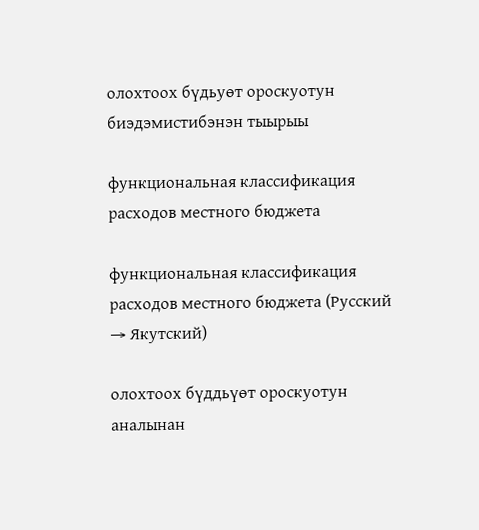олохтоох бүдьуөт ороскуотун биэдэмистибэнэн тыырыы

функциональная классификация расходов местного бюджета

функциональная классификация расходов местного бюджета (Русский → Якутский)

олохтоох бүддьүөт ороскуотун аналынан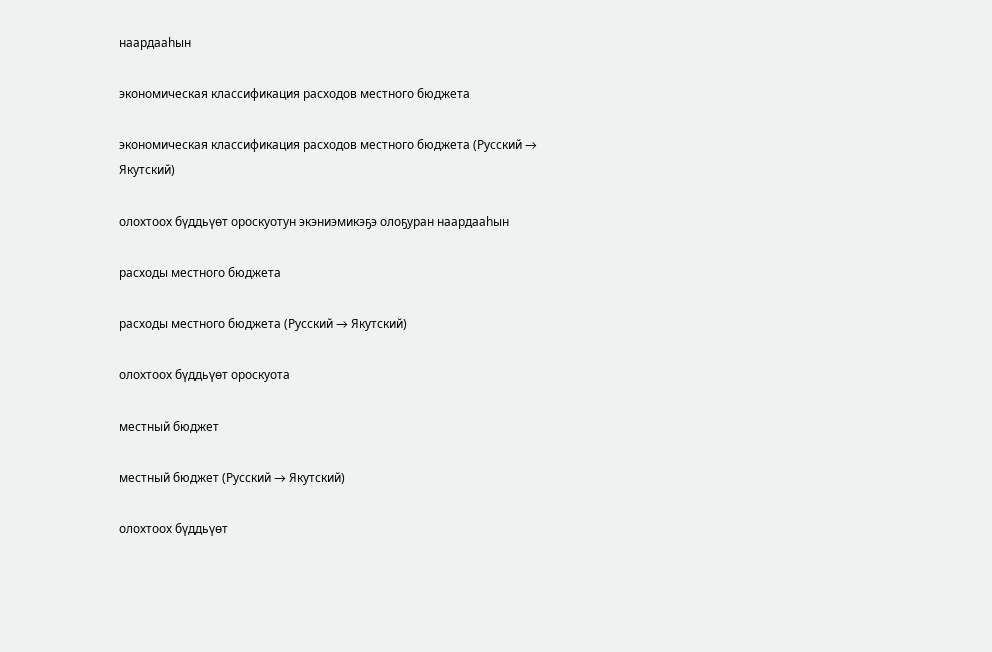наардааһын

экономическая классификация расходов местного бюджета

экономическая классификация расходов местного бюджета (Русский → Якутский)

олохтоох бүддьүөт ороскуотун экэниэмикэҕэ олоҕуран наардааһын

расходы местного бюджета

расходы местного бюджета (Русский → Якутский)

олохтоох бүддьүөт ороскуота

местный бюджет

местный бюджет (Русский → Якутский)

олохтоох бүддьүөт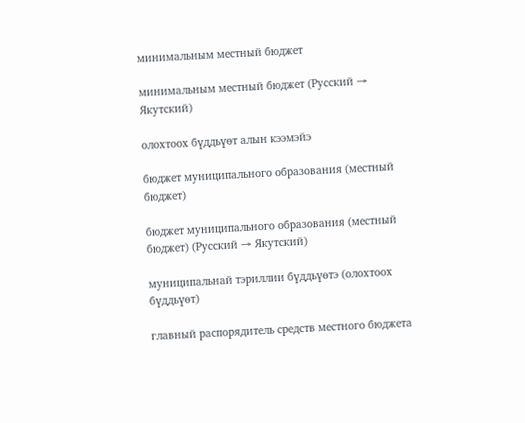минимальным местный бюджет

минимальным местный бюджет (Русский → Якутский)

олохтоох бүддьүөт алын кээмэйэ

бюджет муниципального образования (местный бюджет)

бюджет муниципального образования (местный бюджет) (Русский → Якутский)

муниципальнай тэриллии бүддьүөтэ (олохтоох бүддьүөт)

главный распорядитель средств местного бюджета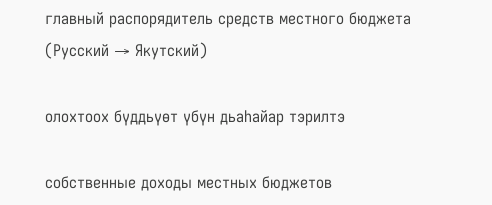главный распорядитель средств местного бюджета (Русский → Якутский)

олохтоох бүддьүөт үбүн дьаһайар тэрилтэ

собственные доходы местных бюджетов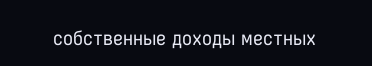собственные доходы местных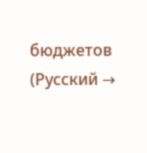бюджетов (Русский →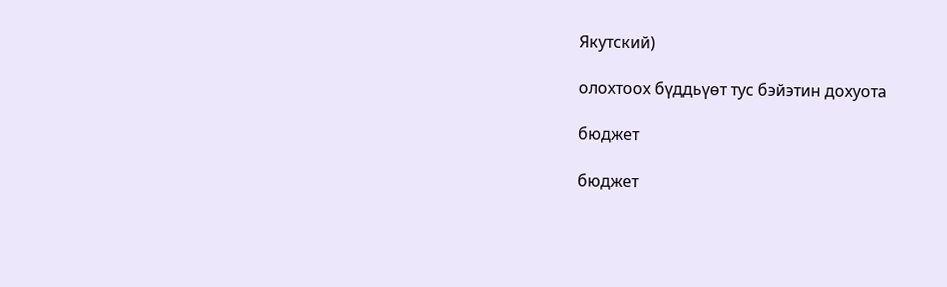Якутский)

олохтоох бүддьүөт тус бэйэтин дохуота

бюджет

бюджет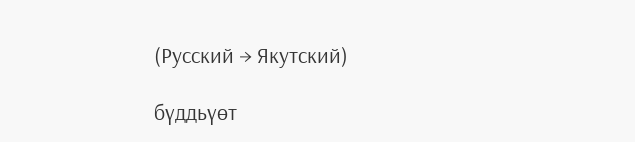(Русский → Якутский)

бүддьүөт